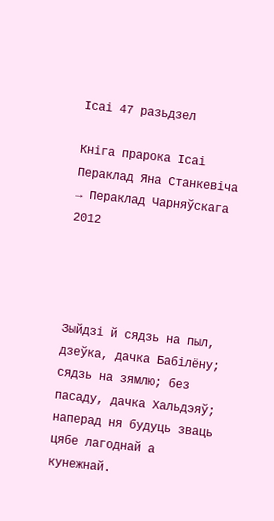Ісаі 47 разьдзел

Кніга прарока Ісаі
Пераклад Яна Станкевіча → Пераклад Чарняўскага 2012




Зыйдзі й сядзь на пыл, дзеўка, дачка Бабілёну; сядзь на зямлю; без пасаду, дачка Хальдэяў; наперад ня будуць зваць цябе лагоднай а кунежнай.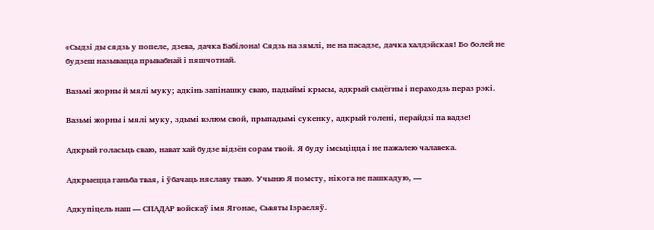«Сыдзі ды сядзь у попеле, дзева, дачка Бабілона! Сядзь на зямлі, не на пасадзе, дачка халдэйская! Бо болей не будзеш называцца прывабнай і пяшчотнай.

Вазьмі жорны й мялі муку; адкінь запінашку сваю, падыймі крысы, адкрый сьцёгны і пераходзь пераз рэкі.

Вазьмі жорны і мялі муку, здымі вэлюм свой, прыпадымі сукенку, адкрый голені, перайдзі па вадзе!

Адкрый голасьць сваю, нават хай будзе відзён сорам твой. Я буду імсьціцца і не пажалею чалавека.

Адкрыецца ганьба твая, і ўбачаць няславу тваю. Учыню Я помсту, нікога не пашкадую, —

Адкупіцель наш — СПАДАР войскаў імя Ягонае, Сьвяты Ізраеляў.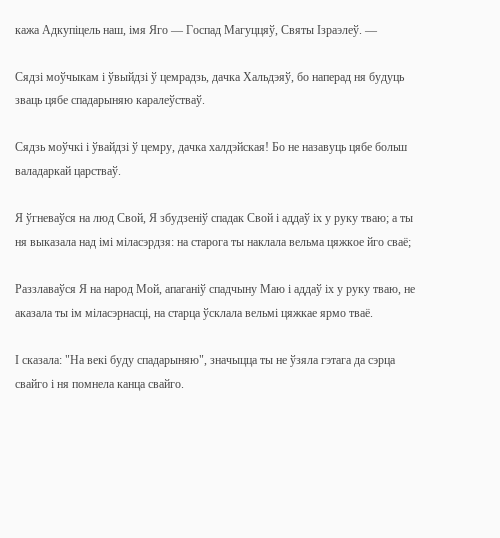кажа Адкупіцель наш, імя Яго — Госпад Магуццяў, Святы Ізраэлеў. —

Сядзі моўчыкам і ўвыйдзі ў цемрадзь, дачка Хальдэяў, бо наперад ня будуць зваць цябе спадарыняю каралеўстваў.

Сядзь моўчкі і ўвайдзі ў цемру, дачка халдэйская! Бо не назавуць цябе больш валадаркай царстваў.

Я ўгневаўся на люд Свой, Я збудзеніў спадак Свой і аддаў іх у руку тваю; а ты ня выказала над імі міласэрдзя: на старога ты наклала вельма цяжкое йго сваё;

Раззлаваўся Я на народ Мой, апаганіў спадчыну Маю і аддаў іх у руку тваю, не аказала ты ім міласэрнасці, на старца ўсклала вельмі цяжкае ярмо тваё.

І сказала: "На векі буду спадарыняю", значыцца ты не ўзяла гэтага да сэрца свайго і ня помнела канца свайго.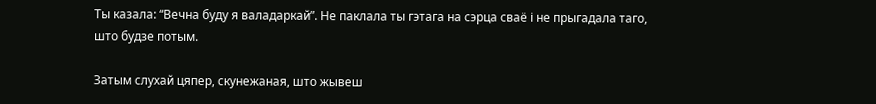Ты казала: “Вечна буду я валадаркай”. Не паклала ты гэтага на сэрца сваё і не прыгадала таго, што будзе потым.

Затым слухай цяпер, скунежаная, што жывеш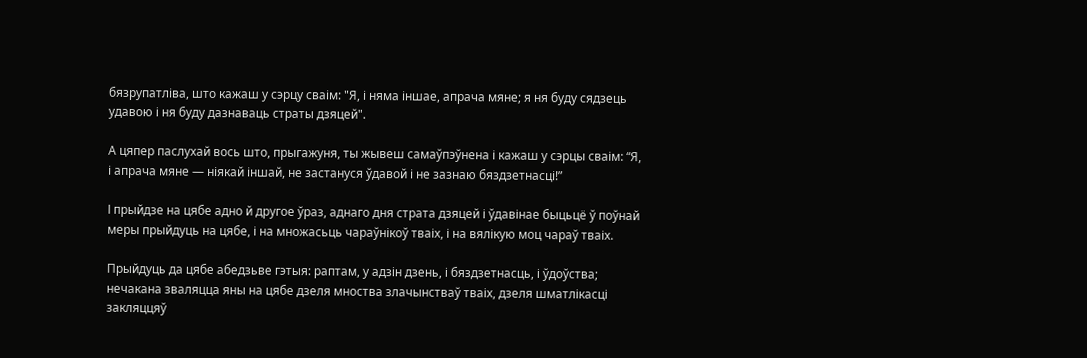бязрупатліва, што кажаш у сэрцу сваім: "Я, і няма іншае, апрача мяне; я ня буду сядзець удавою і ня буду дазнаваць страты дзяцей".

А цяпер паслухай вось што, прыгажуня, ты жывеш самаўпэўнена і кажаш у сэрцы сваім: “Я, і апрача мяне — ніякай іншай, не застануся ўдавой і не зазнаю бяздзетнасці!”

І прыйдзе на цябе адно й другое ўраз, аднаго дня страта дзяцей і ўдавінае быцьцё ў поўнай меры прыйдуць на цябе, і на множасьць чараўнікоў тваіх, і на вялікую моц чараў тваіх.

Прыйдуць да цябе абедзьве гэтыя: раптам, у адзін дзень, і бяздзетнасць, і ўдоўства; нечакана зваляцца яны на цябе дзеля мноства злачынстваў тваіх, дзеля шматлікасці закляццяў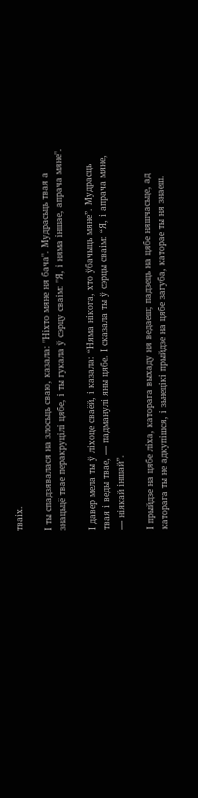тваіх.

І ты спадзявалася на злосьць сваю, казала: "Ніхто мяне ня бача". Мудрасьць твая а знацьцё твае перакруцілі цябе, і ты гукала ў сэрцу сваім: "Я, і няма іншае, апрача мяне".

І давер мела ты ў ліхоце сваёй, і казала: “Няма нікога, хто ўбачыць мяне”. Мудрасць твая і веды твае, — падманулі яны цябе. І сказала ты ў сэрцы сваім: “Я, і апрача мяне, — ніякай іншай”.

І прыйдзе на цябе ліха, каторага выхаду ня ведаеш; падзець на цябе няшчасьце, ад каторага ты не адкупішся, і зьнецікі прыйдзе на цябе загуба, каторае ты ня знаеш.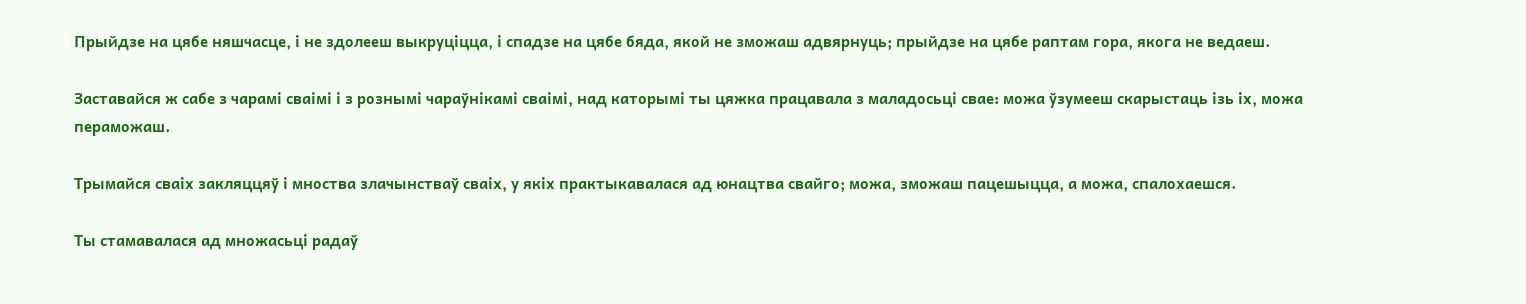Прыйдзе на цябе няшчасце, і не здолееш выкруціцца, і спадзе на цябе бяда, якой не зможаш адвярнуць; прыйдзе на цябе раптам гора, якога не ведаеш.

Заставайся ж сабе з чарамі сваімі і з рознымі чараўнікамі сваімі, над каторымі ты цяжка працавала з маладосьці свае: можа ўзумееш скарыстаць ізь іх, можа пераможаш.

Трымайся сваіх закляццяў і мноства злачынстваў сваіх, у якіх практыкавалася ад юнацтва свайго; можа, зможаш пацешыцца, а можа, спалохаешся.

Ты стамавалася ад множасьці радаў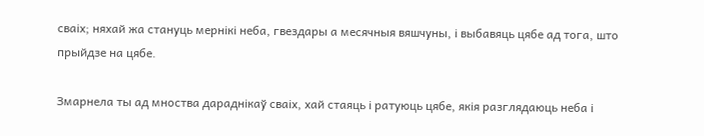сваіх; няхай жа стануць мернікі неба, гвездары а месячныя вяшчуны, і выбавяць цябе ад тога, што прыйдзе на цябе.

Змарнела ты ад мноства дараднікаў сваіх, хай стаяць і ратуюць цябе, якія разглядаюць неба і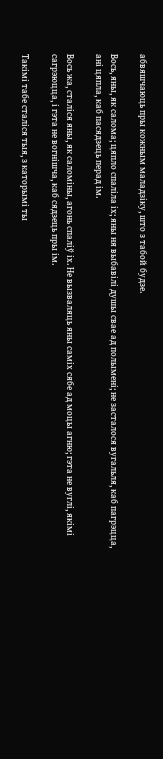абвяшчаюць пры кожным маладзіку, што з табой будзе.

Вось, яны, як салома; цяпло спаліла іх; яны ня выбавілі душы свае ад полымені; не засталося вугальля, каб пагрэцца, ані цяпла, каб пасядзець перад ім.

Вось жа, сталіся яны, як саломіны, агонь спаліў іх. Не вызваляць яны саміх сябе ад моцы агню; гэта не вуглі, якімі сагрэюцца, і гэта не вогнішча, каб сядзець пры ім.

Такімі табе сталіся тыя, з каторымі ты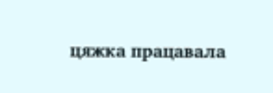цяжка працавала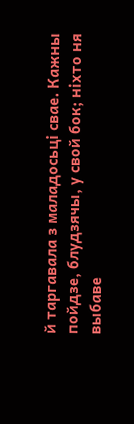й таргавала з маладосьці свае. Кажны пойдзе, блудзячы, у свой бок; ніхто ня выбаве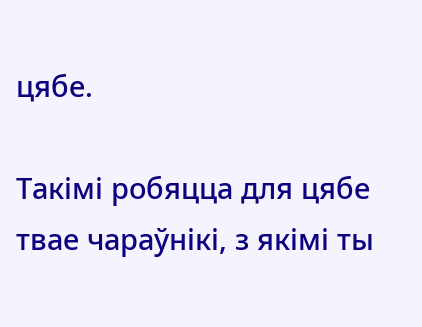цябе.

Такімі робяцца для цябе твае чараўнікі, з якімі ты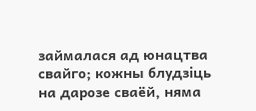займалася ад юнацтва свайго; кожны блудзіць на дарозе сваёй, няма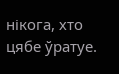нікога, хто цябе ўратуе.